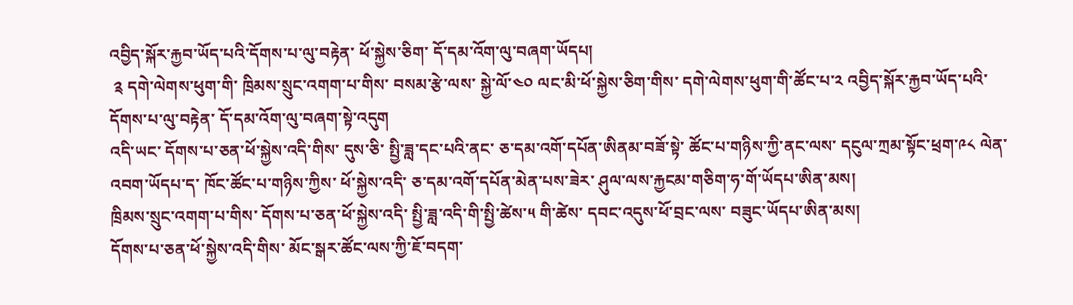འབྱིད་སྐོར་རྐྱབ་ཡོད་པའི་དོགས་པ་ལུ་བརྟེན་ ཕོ་སྐྱེས་ཅིག་ དོ་དམ་འོག་ལུ་བཞག་ཡོདཔ།
 ༉ དགེ་ལེགས་ཕུག་གི་ ཁྲིམས་སྲུང་འགག་པ་གིས་ བསམ་རྩེ་ལས་ སྐྱེ་ལོ་༤༠ ལང་མི་ཕོ་སྐྱེས་ཅིག་གིས་ དགེ་ལེགས་ཕུག་གི་ཚོང་པ་༢ འབྱིད་སྐོར་རྐྱབ་ཡོད་པའི་དོགས་པ་ལུ་བརྟེན་ དོ་དམ་འོག་ལུ་བཞག་སྟེ་འདུག
འདི་ཡང་ དོགས་པ་ཅན་ཕོ་སྐྱེས་འདི་གིས་ དུས་ཅི་ སྤྱི་ཟླ་དང་པའི་ནང་ ཅ་དམ་འགོ་དཔོན་ཨིནམ་བཟོ་སྟེ་ ཚོང་པ་གཉིས་ཀྱི་ནང་ལས་ དངུལ་ཀྲམ་སྟོང་ཕྲག་༩༨ ལེན་འབག་ཡོདཔ་ད་ ཁོང་ཚོང་པ་གཉིས་ཀྱིས་ ཕོ་སྐྱེས་འདི་ ཅ་དམ་འགོ་དཔོན་མེན་པས་ཟེར་ ཤུལ་ལས་རྐྱངམ་གཅིག་ཧ་གོ་ཡོདཔ་ཨིན་མས།
ཁྲིམས་སྲུང་འགག་པ་གིས་ དོགས་པ་ཅན་ཕོ་སྐྱེས་འདི་ སྤྱི་ཟླ་འདི་གི་སྤྱི་ཚེས་༥ གི་ཚེས་ དབང་འདུས་ཕོ་བྲང་ལས་ བཟུང་ཡོདཔ་ཨིན་མས།
དོགས་པ་ཅན་ཕོ་སྐྱེས་འདི་གིས་ མོང་སྒར་ཚོང་ལས་ཀྱི་ཇོ་བདག་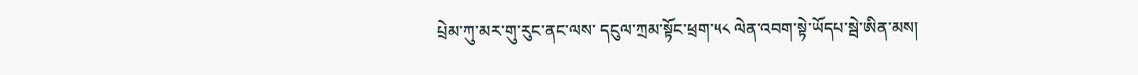པྲེམ་ཀུ་མར་གུ་རུང་ནང་ལས་ དངུལ་ཀྲམ་སྟོང་ཕྲག་༥༨ ལེན་འབག་སྟེ་ཡོདཔ་སྦེ་ཨིན་མས།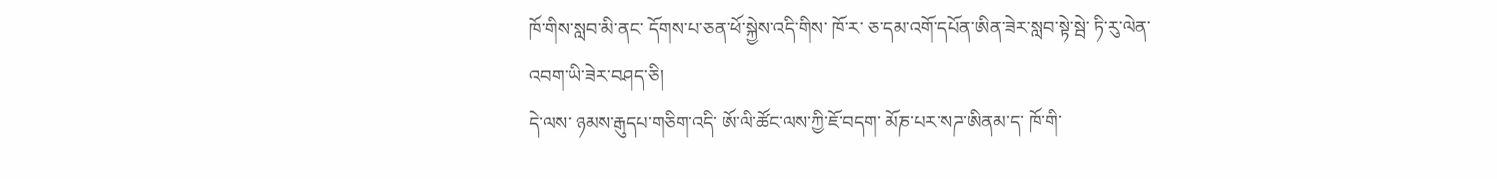ཁོ་གིས་སླབ་མི་ནང་ དོགས་པ་ཅན་ཕོ་སྐྱེས་འདི་གིས་ ཁོ་ར་ ཅ་དམ་འགོ་དཔོན་ཨིན་ཟེར་སླབ་སྟེ་སྦེ་ ཏི་རུ་ལེན་འབག་ཡི་ཟེར་བཤད་ཅི།
དེ་ལས་ ཉམས་རྒུདཔ་གཅིག་འདི་ ཨོ་ལི་ཚོང་ལས་ཀྱི་ཇོ་བདག་ མོཎ་པར་སཌ་ཨིནམ་ད་ ཁོ་གི་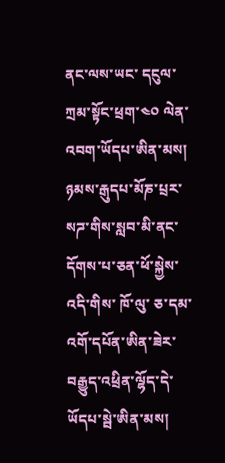ནང་ལས་ཡང་ དངུལ་ཀྲམ་སྟོང་ཕྲག་༤༠ ལེན་འབག་ཡོདཔ་ཨིན་མས།
ཉམས་རྒུདཔ་མོཎ་པྲར་སཌ་གིས་སླབ་མི་ནང་ དོགས་པ་ཅན་ཕོ་སྐྱེས་འདི་གིས་ ཁོ་ལུ་ ཅ་དམ་འགོ་དཔོན་ཨིན་ཟེར་ བརྒྱུད་འཕྲིན་ལྷོད་དེ་ཡོདཔ་སྦེ་ཨིན་མས།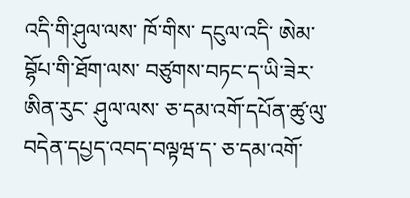འདི་གི་ཤུལ་ལས་ ཁོ་གིས་ དངུལ་འདི་ ཨེམ་བྷོཔ་གི་ཐོག་ལས་ བཙུགས་བཏང་ད་ཡི་ཟེར་ཨིན་རུང་ ཤུལ་ལས་ ཅ་དམ་འགོ་དཔོན་ཚུ་ལུ་ བདེན་དཔྱད་འབད་བལྟཝ་ད་ ཅ་དམ་འགོ་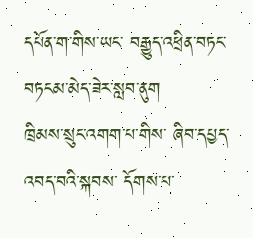དཔོན་ག་གིས་ཡང་ བརྒྱུད་འཕྲིན་བཏང་བཏངམ་མེད་ཟེར་སླབ་ནུག
ཁྲིམས་སྲུང་འགག་པ་གིས་ ཞིབ་དཔྱད་འབད་བའི་སྐབས་ དོགས་པ་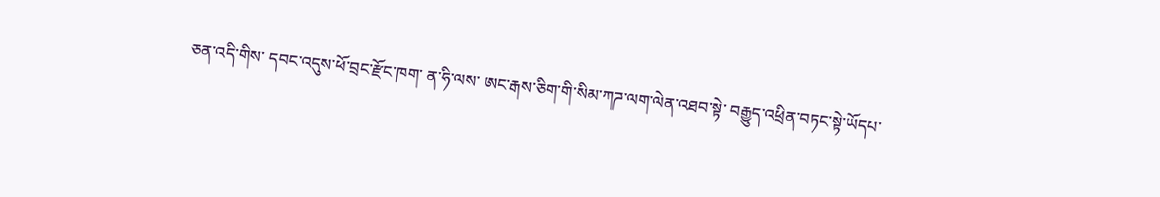ཅན་འདི་གིས་ དབང་འདུས་ཕོ་བྲང་རྫོང་ཁག་ ན་ཧི་ལས་ ཨང་རྒས་ཅིག་གི་སིམ་ཀཌ་ལག་ལེན་འཐབ་སྟེ་ བརྒྱུད་འཕྲིན་བཏང་སྟེ་ཡོདཔ་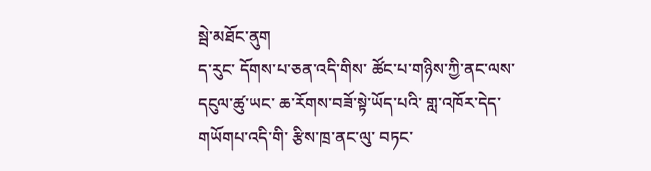སྦེ་མཐོང་ནུག
ད་རུང་ དོགས་པ་ཅན་འདི་གིས་ ཚོང་པ་གཉིས་ཀྱི་ནང་ལས་ དངུལ་ཚུ་ཡང་ ཆ་རོགས་བཟོ་སྟེ་ཡོད་པའི་ གླ་འཁོར་དེད་གཡོགཔ་འདི་གི་ རྩིས་ཁྲ་ནང་ལུ་ བཏང་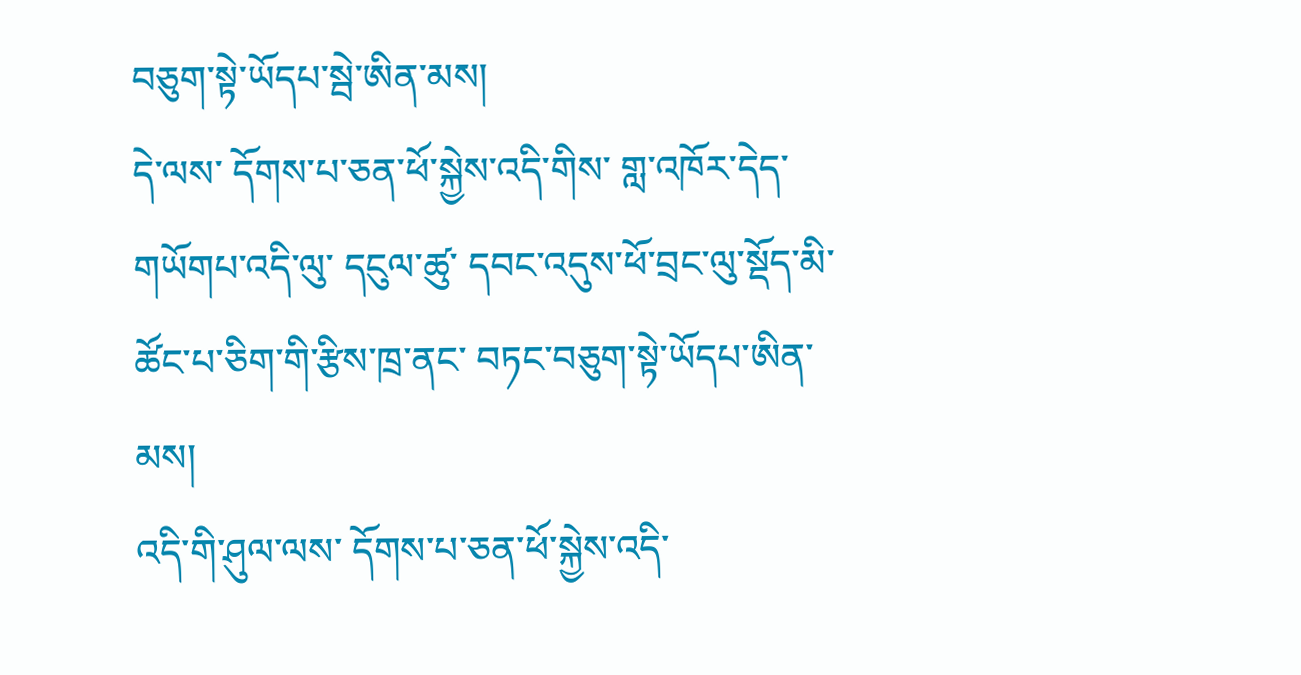བཅུག་སྟེ་ཡོདཔ་སྦེ་ཨིན་མས།
དེ་ལས་ དོགས་པ་ཅན་ཕོ་སྐྱེས་འདི་གིས་ གླ་འཁོར་དེད་གཡོགཔ་འདི་ལུ་ དངུལ་ཚུ་ དབང་འདུས་ཕོ་བྲང་ལུ་སྡོད་མི་ ཚོང་པ་ཅིག་གི་རྩིས་ཁྲ་ནང་ བཏང་བཅུག་སྟེ་ཡོདཔ་ཨིན་མས།
འདི་གི་ཤུལ་ལས་ དོགས་པ་ཅན་ཕོ་སྐྱེས་འདི་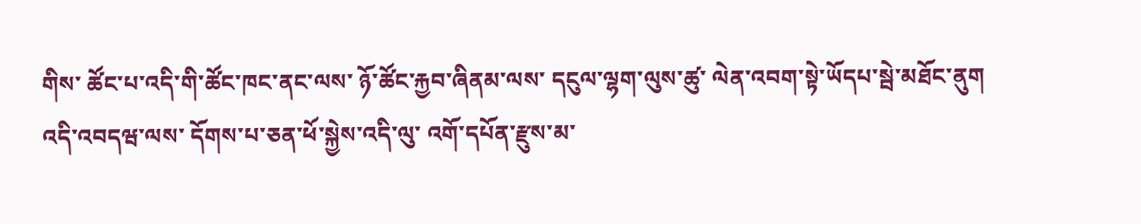གིས་ ཚོང་པ་འདི་གི་ཚོང་ཁང་ནང་ལས་ ཉོ་ཚོང་རྐྱབ་ཞིནམ་ལས་ དངུལ་ལྷག་ལུས་ཚུ་ ལེན་འབག་སྟེ་ཡོདཔ་སྦེ་མཐོང་ནུག
འདི་འབདཝ་ལས་ དོགས་པ་ཅན་ཕོ་སྐྱེས་འདི་ལུ་ འགོ་དཔོན་རྫུས་མ་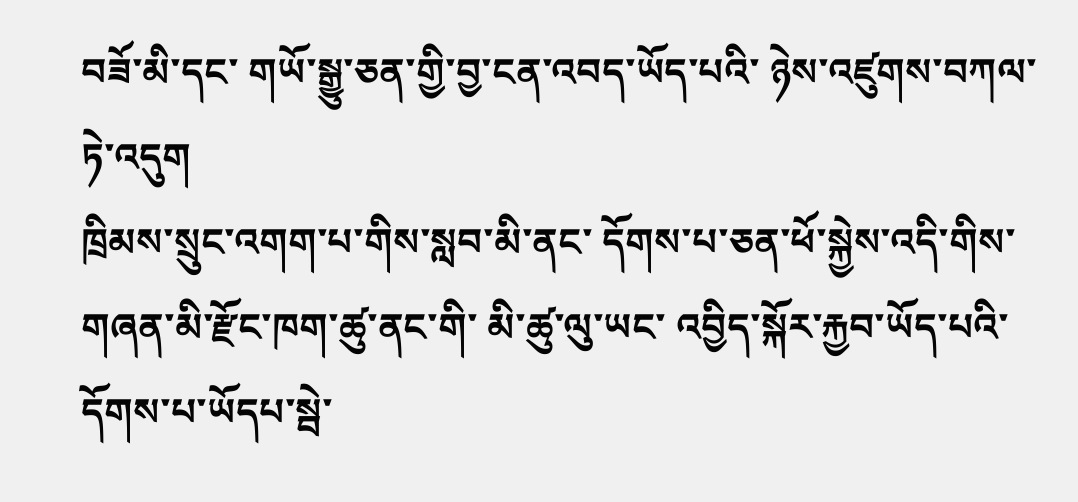བཟོ་མི་དང་ གཡོ་སྒྱུ་ཅན་གྱི་བྱ་ངན་འབད་ཡོད་པའི་ ཉེས་འཛུགས་བཀལ་ཏེ་འདུག
ཁྲིམས་སྲུང་འགག་པ་གིས་སླབ་མི་ནང་ དོགས་པ་ཅན་ཕོ་སྐྱེས་འདི་གིས་ གཞན་མི་རྫོང་ཁག་ཚུ་ནང་གི་ མི་ཚུ་ལུ་ཡང་ འབྱིད་སྐོར་རྐྱབ་ཡོད་པའི་ དོགས་པ་ཡོདཔ་སྦེ་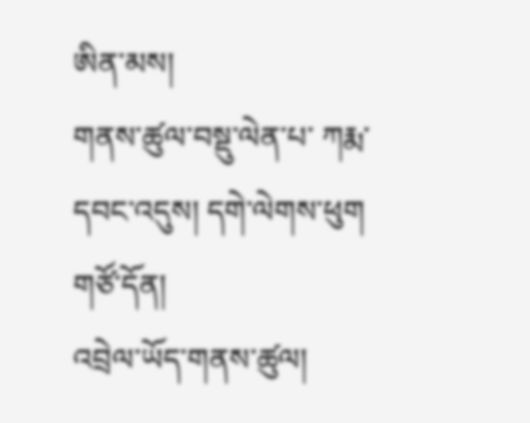ཨིན་མས།
གནས་ཚུལ་བསྡུ་ལེན་པ་ ཀརྨ་དབང་འདུས། དགེ་ལེགས་ཕུག
གཙོ་དོན།
འབྲེལ་ཡོད་གནས་ཚུལ།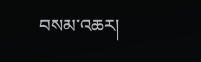བསམ་འཆར།